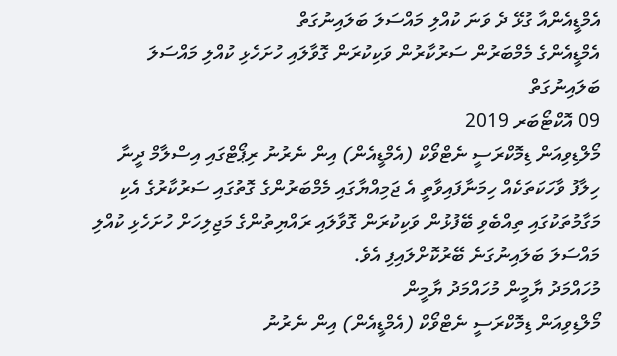އެމްޑީއެންއާ ގުޅޭ ދެ ވަނަ ކުއްލި މައްސަލަ ބަލައިނުގަތް
އެމްޑީއެންގެ މެމްބަރުން ސަރުކާރުން ވަކިކުރަން ގޮވާލައި ހުށަހެޅި ކުއްލި މައްސަލަ ބަލައިނުގަތް
09 އޮކްޓޯބަރ 2019
މޯލްޑިވިއަން ޑިމޮކްރަސީ ނެޓްވޯކް (އެމްޑީއެން) އިން ނެރުނު ރިޕޯޓްގައި އިސްލާމް ދީނާ ހިލާފު ވާހަކަތަކެއް ހިމަނާފައިވާތީ އެ ޖަމިއްޔާގައި މެމްބަރުންގެ ގޮތުގައި ސަރުކާރުގެ އެކި މަގާމުތަކުގައި ތިއްބެވި ބޭފުޅުން ވަކިކުރަން ގޮވާލައި ރައްޔިތުންގެ މަޖިލިހަށް ހުށަހެޅި ކުއްލި މައްސަލަ ބަލައިނުގަނެ ބޭރުކޮށްލައިފި އެވެ.
މުހައްމަދު ޔާމީން މުހައްމަދު ޔާމީން
މޯލްޑިވިއަން ޑިމޮކްރަސީ ނެޓްވޯކް (އެމްޑީއެން) އިން ނެރުނު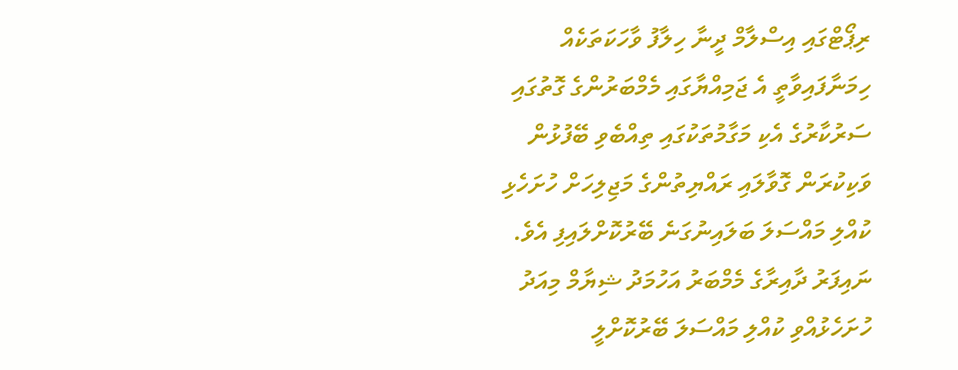ރިޕޯޓްގައި އިސްލާމް ދީނާ ހިލާފު ވާހަކަތަކެއް ހިމަނާފައިވާތީ އެ ޖަމިއްޔާގައި މެމްބަރުންގެ ގޮތުގައި ސަރުކާރުގެ އެކި މަގާމުތަކުގައި ތިއްބެވި ބޭފުޅުން ވަކިކުރަން ގޮވާލައި ރައްޔިތުންގެ މަޖިލިހަށް ހުށަހެޅި ކުއްލި މައްސަލަ ބަލައިނުގަނެ ބޭރުކޮށްލައިފި އެވެ.
ނައިފަރު ދާއިރާގެ މެމްބަރު އަހުމަދު ޝިޔާމް މިއަދު ހުށަހެޅުއްވި ކުއްލި މައްސަލަ ބޭރުކޮށްލީ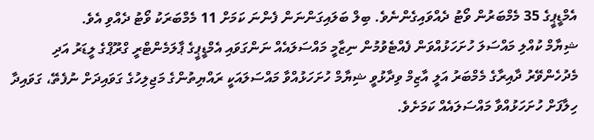އެމްޑީޕީގެ 35 މެމްބަރުން ވޯޓު ދެއްވައިގެންނެވެ. ބިލް ބަލައިގަންނަން ފެންނަ ކަމަށް 11 މެމްބަރަކު ވޯޓު ދެއްވި އެވެ.
ޝިޔާމް ކުއްލި މައްސަލަ ހުށަހަޅުއްވަން ފެއްޓެވުމުން ނިޒާމީ މައްސަލައެއް ނަންގަވައި އެމްޑީޕީގެ ޕާލަމެންޓްރީ ގްރޫޕްގެ ލީޑަރު އަދި މެދުހެންވޭރު ދާއިރާގެ މެމްބަރު އަލީ އާޒިމް ވިދާޅުވީ ޝިޔާމް ހުށަހަޅުއްވާ މައްސަލައަކީ ރައްޔިތުންގެ މަޖިލިހުގެ ގަވައިދަށް ނުފެތޭ، ގަވައިދާ ހިލާފަށް ހުށަހަޅުއްވާ މައްސަލައެއް ކަމަށެވެ.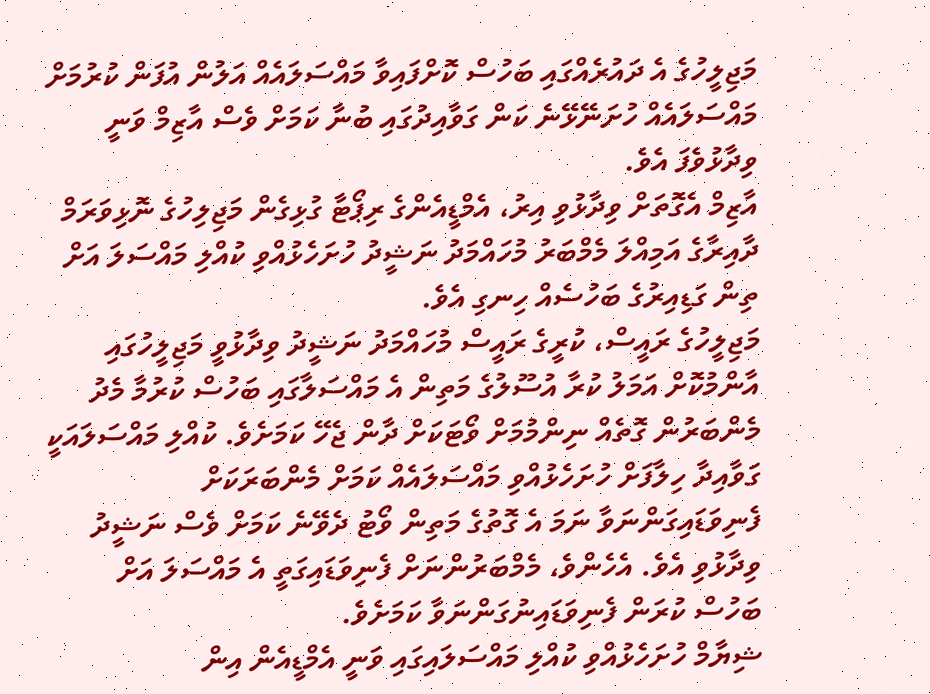މަޖިލީހުގެ އެ ދައުރެއްގައި ބަހުސް ކޮށްފައިވާ މައްސަލައެއް އަލުން އުފަން ކުރުމަށް މައްސަލައެއް ހުށަނޭޅޭނެ ކަން ގަވާއިދުގައި ބުނާ ކަމަށް ވެސް އާޒިމް ވަނީ ވިދާޅުވެފަ އެވެ.
އާޒިމް އެގޮތަށް ވިދާޅުވި އިރު، އެމްޑީއެންގެ ރިޕޯޓާ ގުޅިގެން މަޖިލިހުގެ ނޮޅިވަރަމް ދާއިރާގެ އަމިއްލަ މެމްބަރު މުހައްމަދު ނަޝީދު ހުށަހެޅުއްވި ކުއްލި މައްސަލަ އަށް ތިން ގަޑިއިރުގެ ބަހުސެއް ހިނގި އެވެ.
މަޖިލީހުގެ ރައީސް، ކުރީގެ ރައީސް މުހައްމަދު ނަޝީދު ވިދާޅުވީ މަޖިލީހުގައި އާންމުކޮށް އަމަލު ކުރާ އުސޫލުގެ މަތިން އެ މައްސަލާގައި ބަހުސް ކުރުމާ މެދު މެންބަރުން ގޮތެއް ނިންމުމަށް ވޯޓަކަށް ދާން ޖެހޭ ކަމަށެވެ. ކުއްލި މައްސަލައަކީ ގަވާއިދާ ހިލާފަށް ހުށަހެޅުއްވި މައްސަލައެއް ކަމަށް މެންބަރަކަށް ފެނިވަޑައިގަންނަވާ ނަމަ އެ ގޮތުގެ މަތިން ވޯޓު ދެވޭނެ ކަމަށް ވެސް ނަޝީދު ވިދާޅުވި އެވެ. އެހެންވެ، މެމްބަރުންނަށް ފެނިވަޑައިގަތީ އެ މައްސަލަ އަށް ބަހުސް ކުރަން ފެނިވަޑައިނުގަންނަވާ ކަމަށެވެ.
ޝިޔާމް ހުށަހެޅުއްވި ކުއްލި މައްސަލައިގައި ވަނީ އެމްޑީއެން އިން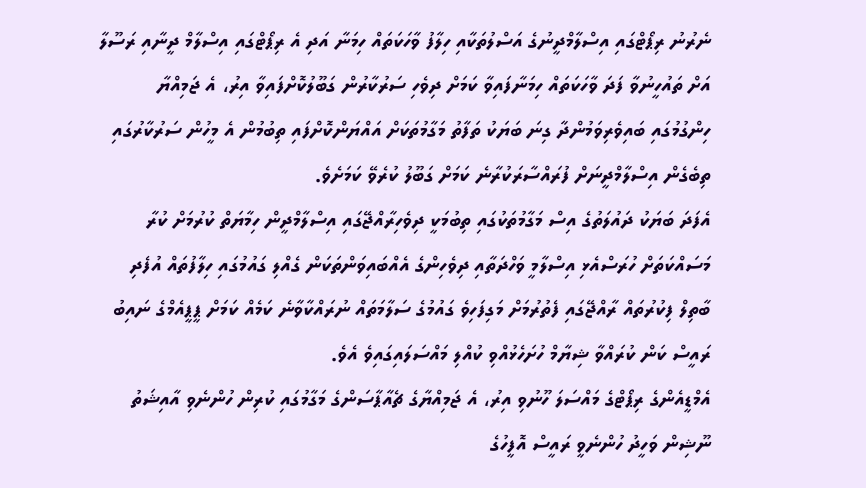ނެރުނު ރިޕޯޓްގައި އިސްލާމްދީނުގެ އަސްލުތަކާއި ހިލާފު ވާހަކަތައް ހިމަނާ އަދި އެ ރިޕޯޓްގައި އިސްލާމް ދީނާއި ރަސޫލާ އަށް ތައުހީނުވާ ފަދަ ވާހަކަތައް ހިމަނާފައިވާ ކަމަށް ދިވެހި ސަރުކާރުން ގަބޫލުކޮށްފައިވާ އިރު، އެ ޖަމިއްޔާ ހިންގުމުގައި ބައިވެރިވަމުންދާ ގިނަ ބަޔަކު ތަފާތު މަގާމުތަކަށް އައްޔަންކޮށްފައި ތިބުމުން އެ މީހުން ސަރުކާރުގައި ތިބެގެން އިސްލާމްދީނަށް ފުރައްސާރަކުރާނެ ކަމަށް ގަބޫލު ކުރެވޭ ކަމަށެވެ.
އެފަދަ ބަޔަކު ދައުލަތުގެ އިސް މަގާމުތަކުގައި ތިބުމަކީ ދިވެހިރާއްޖޭގައި އިސްލާމްދީން ހިމާޔަތް ކުރުމަށް ކުރާ މަސައްކަތަށް ހުރަސްއެޅި އިސްލާމީ ވަހްދަތާއި ދިވެހިންގެ އެއްބައިވަންތަކަން ގެއްލި ގައުމުގައި ހިލާފުތައް އުފެދި ބާތިލް ފިކުރުތައް ރާއްޖޭގައި ފެތުރުމަށް މަގިފަހިވެ ގައުމުގެ ސަލާމަތައް ނުރައްކާވާނެ ކަމެއް ކަމަށް ޕީޕީއެމްގެ ނައިބު ރައީސް ކަން ކުރައްވާ ޝިޔާމް ހުށަހެޅުއްވި ކުއްލި މައްސަލައިގައިވެ އެވެ.
އެމްޑީއެންގެ ރިޕޯޓްގެ މައްސަލަ ހޫނުވި އިރު، އެ ޖަމިއްޔާގެ ޗެއާޕާސަންގެ މަގާމުގައި ކުރިން ހުންނެވި އާއިޝަތު ނޫޝިން ވަހީދު ހުންނެވީ ރައީސް އޮފީހުގެ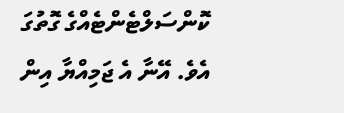ކޮންސަލްޓެންޓެއްގެ ގޮތުގަ އެވެ. އޭނާ އެ ޖަމިއްޔާ އިން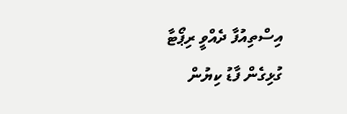އިސްތިއުފާ ދެއްވީ ރިޕޯޓާ ގުޅިގެން ފާޑު ކިޔުން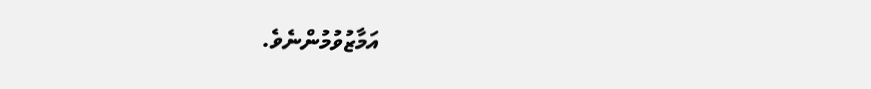އަމާޒުވުމުންނެވެ.